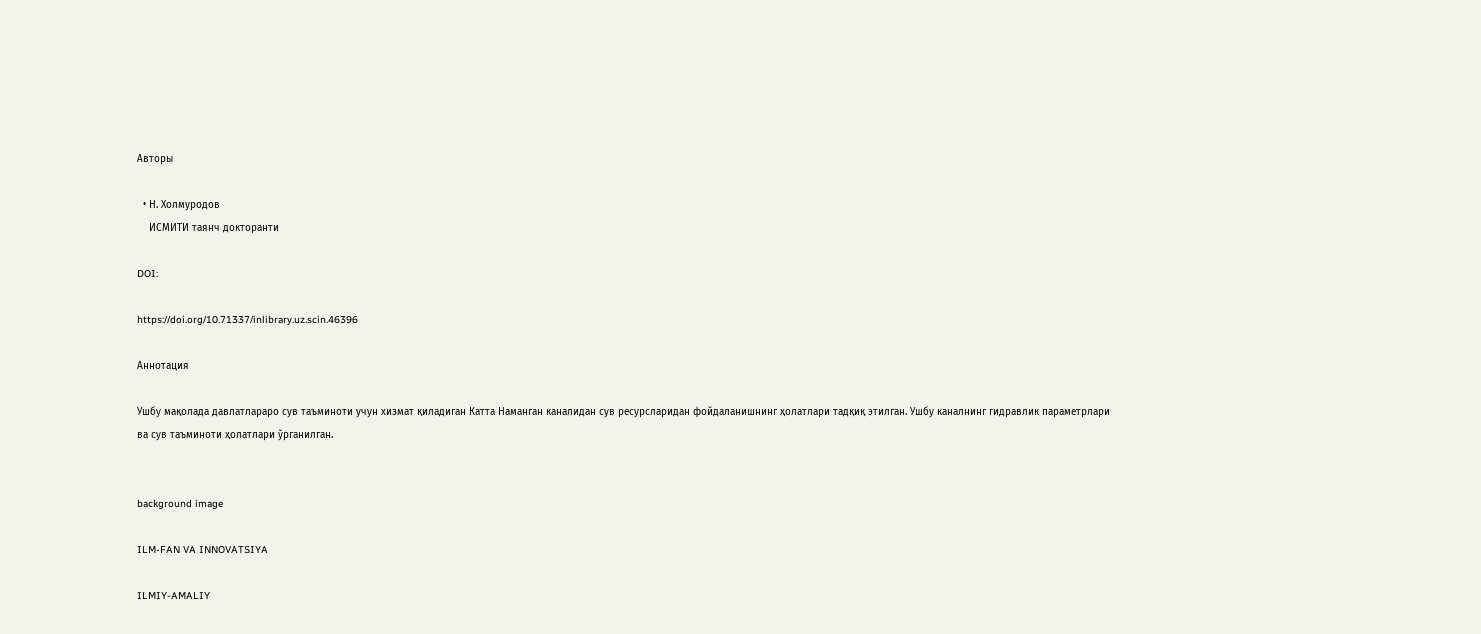Авторы

  • Н. Холмуродов
    ИСМИТИ таянч докторанти

DOI:

https://doi.org/10.71337/inlibrary.uz.scin.46396

Аннотация

Ушбу мақолада давлатлараро сув таъминоти учун хизмат қиладиган Катта Наманган каналидан сув ресурсларидан фойдаланишнинг ҳолатлари тадқиқ этилган. Ушбу каналнинг гидравлик параметрлари ва сув таъминоти ҳолатлари ўрганилган.


background image

ILM-FAN VA INNOVATSIYA

ILMIY-AMALIY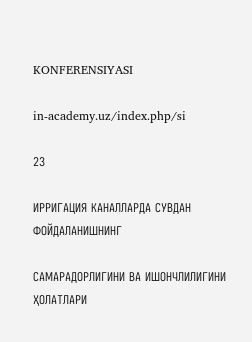KONFERENSIYASI

in-academy.uz/index.php/si

23

ИРРИГАЦИЯ КАНАЛЛАРДА СУВДАН ФОЙДАЛАНИШНИНГ

САМАРАДОРЛИГИНИ ВА ИШОНЧЛИЛИГИНИ ҲОЛАТЛАРИ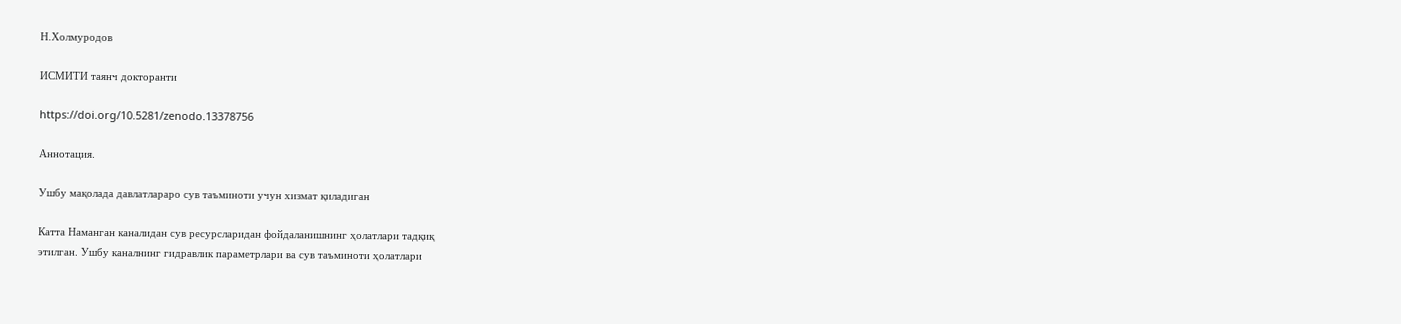Н.Холмуродов

ИСМИТИ таянч докторанти

https://doi.org/10.5281/zenodo.13378756

Аннотация.

Ушбу мақолада давлатлараро сув таъминоти учун хизмат қиладиган

Катта Наманган каналидан сув ресурсларидан фойдаланишнинг ҳолатлари тадқиқ
этилган. Ушбу каналнинг гидравлик параметрлари ва сув таъминоти ҳолатлари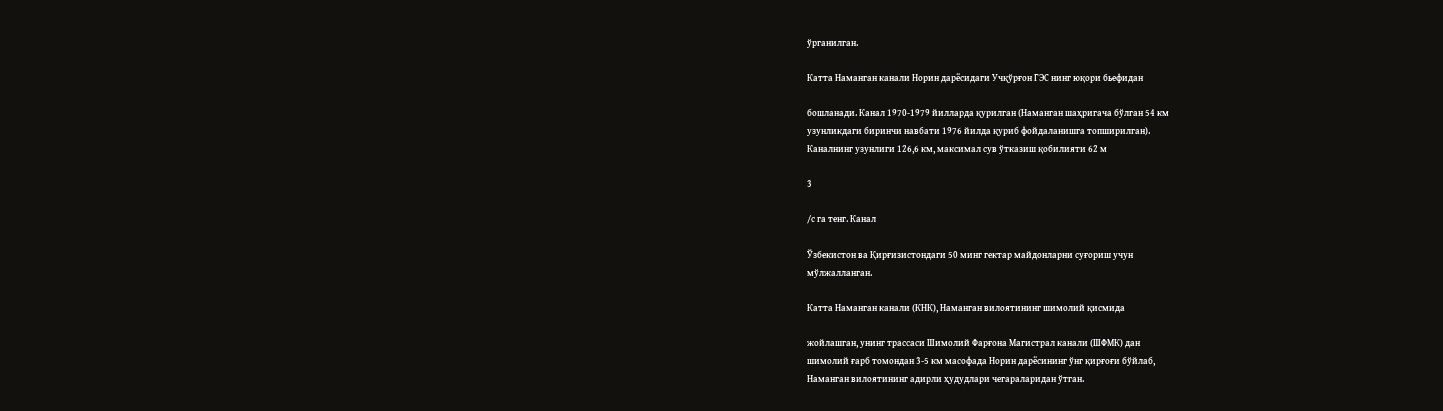ўрганилган.

Катта Наманган канали Норин дарёсидаги Учқўрғон ГЭС нинг юқори бьефидан

бошланади. Канал 1970-1979 йилларда қурилган (Наманган шаҳригача бўлган 54 км
узунликдаги биринчи навбати 1976 йилда қуриб фойдаланишга топширилган).
Каналнинг узунлиги 126,6 км, максимал сув ўтказиш қобилияти 62 м

3

/с га тенг. Канал

Ўзбекистон ва Қирғизистондаги 50 минг гектар майдонларни суғориш учун
мўлжалланган.

Катта Наманган канали (КНК), Наманган вилоятининг шимолий қисмида

жойлашган, унинг трассаси Шимолий Фарғона Магистрал канали (ШФМК) дан
шимолий ғарб томондан 3-5 км масофада Норин дарёсининг ўнг қирғоғи бўйлаб,
Наманган вилоятининг адирли ҳудудлари чегараларидан ўтган.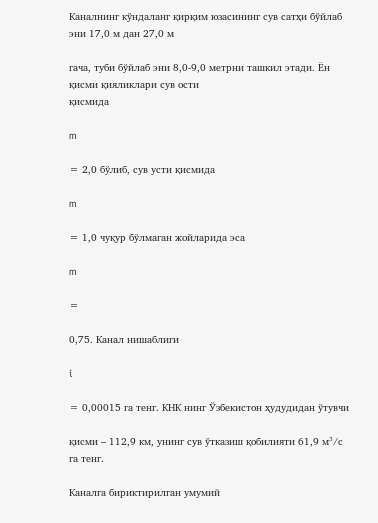Каналнинг кўндаланг қирқим юзасининг сув сатҳи бўйлаб эни 17,0 м дан 27,0 м

гача, туби бўйлаб эни 8,0-9,0 метрни ташкил этади. Ён қисми қияликлари сув ости
қисмида

m

= 2,0 бўлиб, сув усти қисмида

m

= 1,0 чуқур бўлмаган жойларида эса

m

=

0,75. Канал нишаблиги

i

= 0,00015 га тенг. КНК нинг Ўзбекистон ҳудудидан ўтувчи

қисми – 112,9 км, унинг сув ўтказиш қобилияти 61,9 м³/с га тенг.

Каналга бириктирилган умумий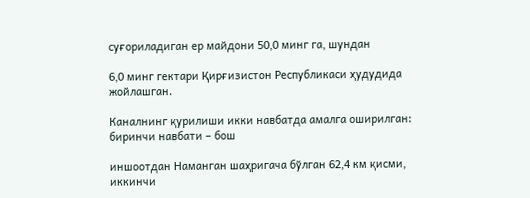суғориладиган ер майдони 50,0 минг га, шундан

6,0 минг гектари Қирғизистон Республикаси ҳудудида жойлашган.

Каналнинг қурилиши икки навбатда амалга оширилган: биринчи навбати – бош

иншоотдан Наманган шаҳригача бўлган 62,4 км қисми, иккинчи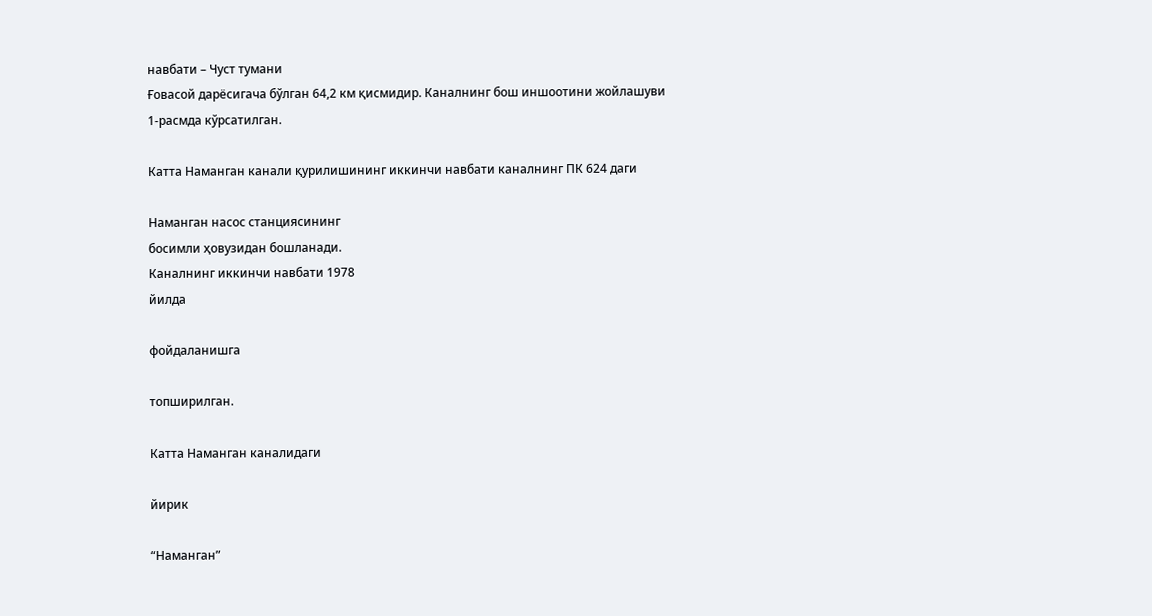навбати – Чуст тумани
Ғовасой дарёсигача бўлган 64,2 км қисмидир. Каналнинг бош иншоотини жойлашуви
1-расмда кўрсатилган.

Катта Наманган канали қурилишининг иккинчи навбати каналнинг ПК 624 даги

Наманган насос станциясининг
босимли ҳовузидан бошланади.
Каналнинг иккинчи навбати 1978
йилда

фойдаланишга

топширилган.

Катта Наманган каналидаги

йирик

“Наманган”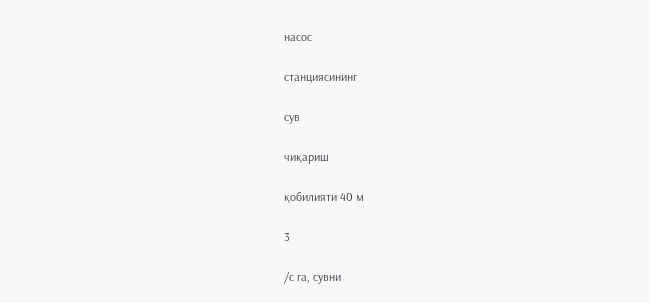насос

станциясининг

сув

чиқариш

қобилияти 40 м

3

/с га, сувни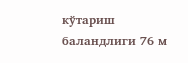кўтариш баландлиги 76 м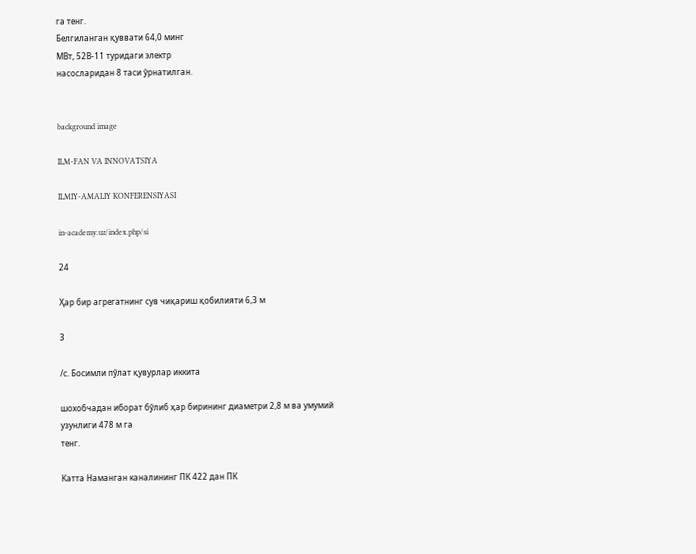га тенг.
Белгиланган қуввати 64,0 минг
МВт, 52В-11 туридаги электр
насосларидан 8 таси ўрнатилган.


background image

ILM-FAN VA INNOVATSIYA

ILMIY-AMALIY KONFERENSIYASI

in-academy.uz/index.php/si

24

Ҳар бир агрегатнинг сув чиқариш қобилияти 6,3 м

3

/с. Босимли пўлат қувурлар иккита

шохобчадан иборат бўлиб ҳар бирининг диаметри 2,8 м ва умумий узунлиги 478 м га
тенг.

Катта Наманган каналининг ПК 422 дан ПК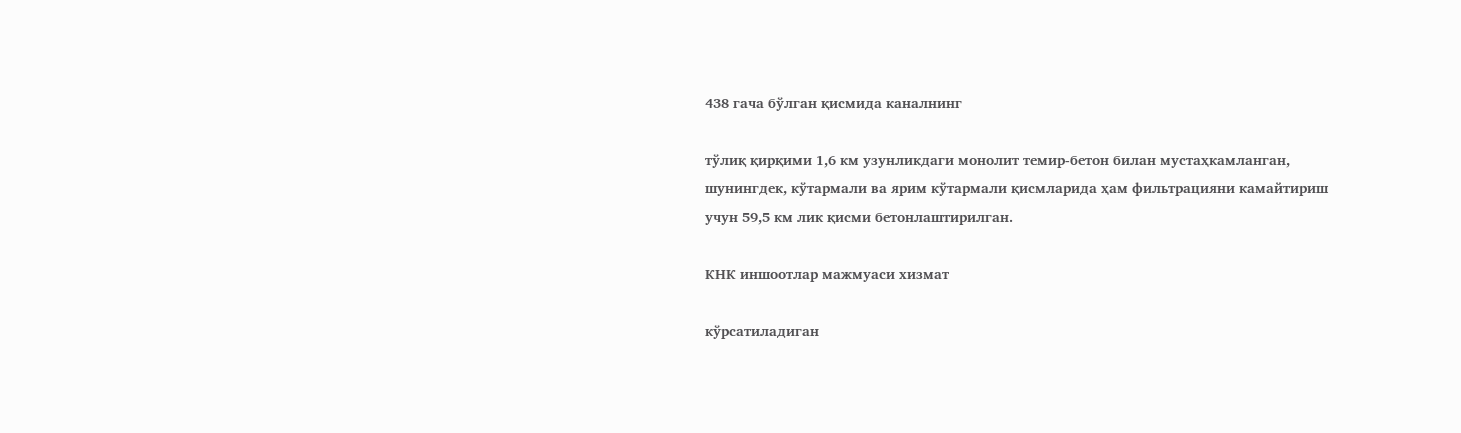438 гача бўлган қисмида каналнинг

тўлиқ қирқими 1,6 км узунликдаги монолит темир-бетон билан мустаҳкамланган,
шунингдек, кўтармали ва ярим кўтармали қисмларида ҳам фильтрацияни камайтириш
учун 59,5 км лик қисми бетонлаштирилган.

КНК иншоотлар мажмуаси хизмат

кўрсатиладиган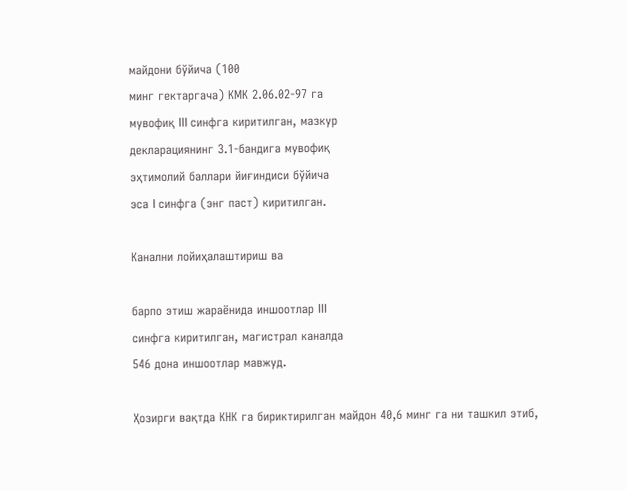майдони бўйича (100
минг гектаргача) КМК 2.06.02-97 га
мувофиқ III синфга киритилган, мазкур
декларациянинг 3.1-бандига мувофиқ
эҳтимолий баллари йиғиндиси бўйича
эса I синфга (энг паст) киритилган.

Канални лойиҳалаштириш ва

барпо этиш жараёнида иншоотлар III
синфга киритилган, магистрал каналда
546 дона иншоотлар мавжуд.

Ҳозирги вақтда КНК га бириктирилган майдон 40,6 минг га ни ташкил этиб,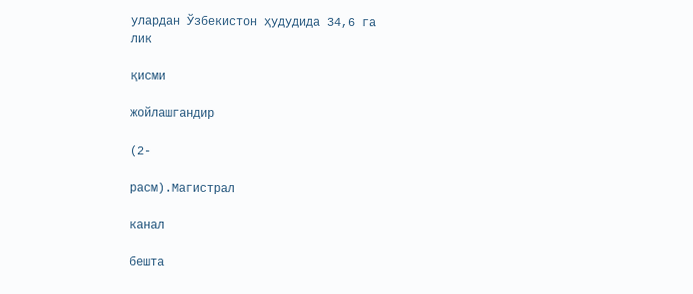улардан Ўзбекистон ҳудудида 34,6 га
лик

қисми

жойлашгандир

(2-

расм).Магистрал

канал

бешта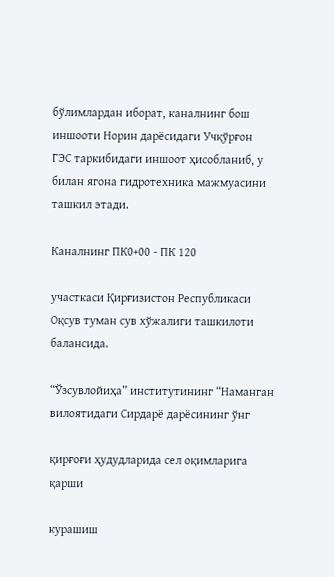бўлимлардан иборат, каналнинг бош
иншооти Норин дарёсидаги Учқўрғон
ГЭС таркибидаги иншоот ҳисобланиб, у
билан ягона гидротехника мажмуасини
ташкил этади.

Каналнинг ПК0+00 - ПК 120

участкаси Қирғизистон Республикаси
Оқсув туман сув хўжалиги ташкилоти
балансида.

“Ўзсувлойиҳа” институтининг “Наманган вилоятидаги Сирдарё дарёсининг ўнг

қирғоғи ҳудудларида сел оқимларига
қарши

курашиш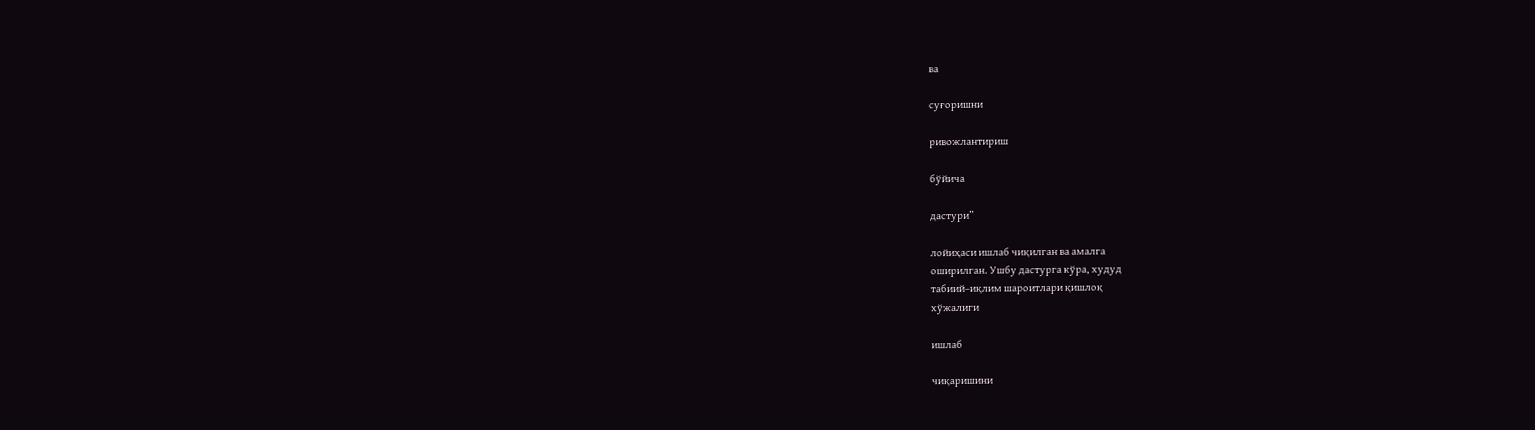ва

суғоришни

ривожлантириш

бўйича

дастури”

лойиҳаси ишлаб чиқилган ва амалга
оширилган. Ушбу дастурга кўра, худуд
табиий–иқлим шароитлари қишлоқ
хўжалиги

ишлаб

чиқаришини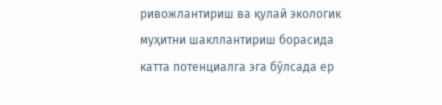ривожлантириш ва қулай экологик
муҳитни шакллантириш борасида
катта потенциалга эга бўлсада ер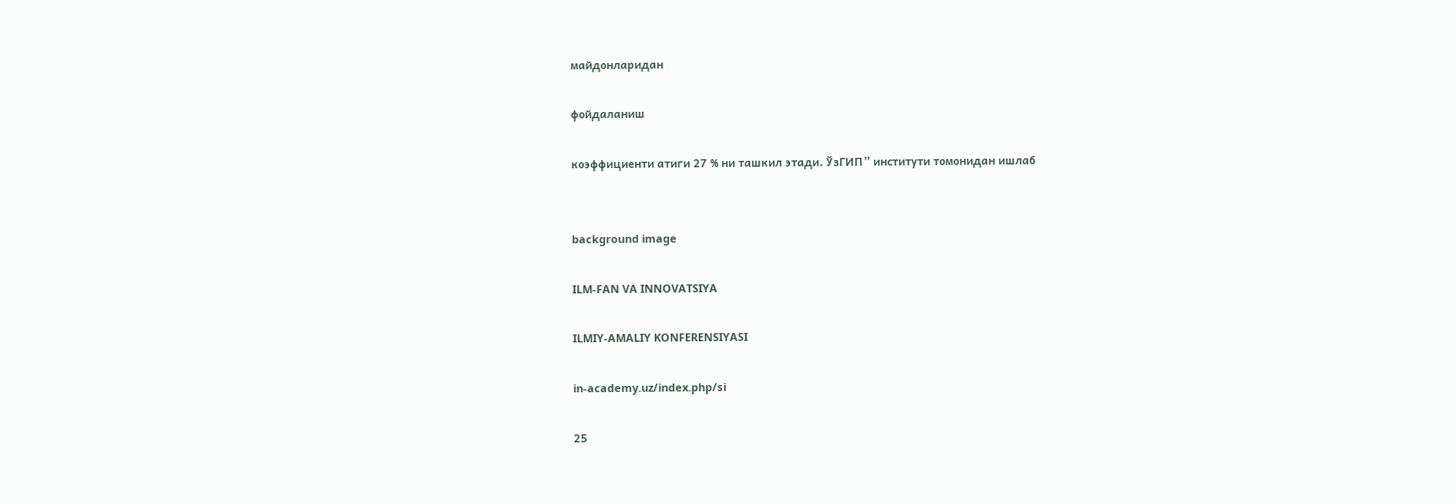майдонларидан

фойдаланиш

коэффициенти атиги 27 % ни ташкил этади. ЎзГИП” институти томонидан ишлаб


background image

ILM-FAN VA INNOVATSIYA

ILMIY-AMALIY KONFERENSIYASI

in-academy.uz/index.php/si

25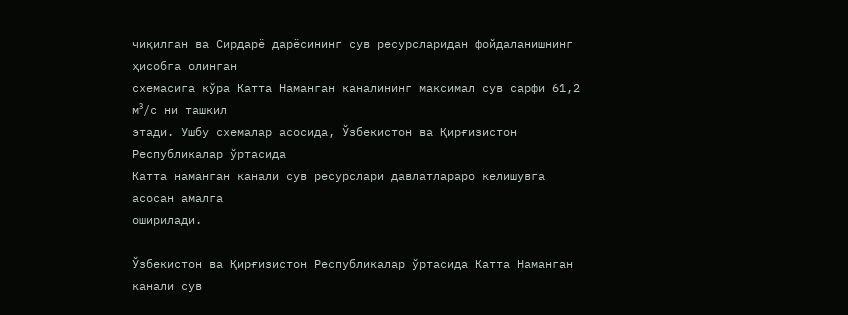чиқилган ва Сирдарё дарёсининг сув ресурсларидан фойдаланишнинг ҳисобга олинган
схемасига кўра Катта Наманган каналининг максимал сув сарфи 61,2 м³/с ни ташкил
этади. Ушбу схемалар асосида, Ўзбекистон ва Қирғизистон Республикалар ўртасида
Катта наманган канали сув ресурслари давлатлараро келишувга асосан амалга
оширилади.

Ўзбекистон ва Қирғизистон Республикалар ўртасида Катта Наманган канали сув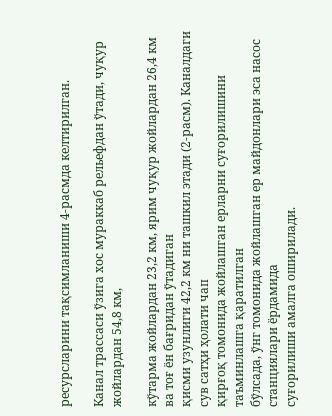ресурсларини тақсимланиши 4-расмда келтирилган.

Канал трассаси ўзига хос мураккаб рельефдан ўтади, чуқур жойлардан 54,8 км,

кўтарма жойлардан 23,2 км, ярим чуқур жойлардан 26,4 км ва тоғ ён бағридан ўтадиган
қисми узунлиги 42,2 км ни ташкил этади (2-расм). Каналдаги сув сатҳи ҳолати чап
қирғоқ томонида жойлашган ерларни суғорилишини таъминлашга қаратилган
бўлсада, ўнг томонида жойлашган ер майдонлари эса насос станциялари ёрдамида
суғорилиши амалга оширилади.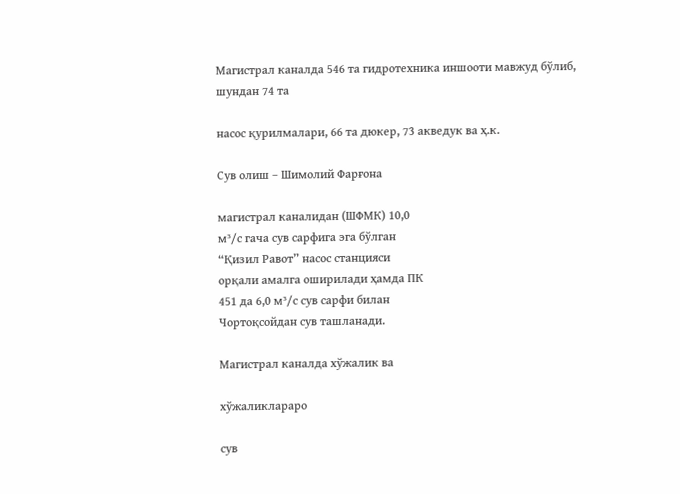Магистрал каналда 546 та гидротехника иншооти мавжуд бўлиб, шундан 74 та

насос қурилмалари, 66 та дюкер, 73 акведук ва ҳ.к.

Сув олиш – Шимолий Фарғона

магистрал каналидан (ШФМК) 10,0
м³/с гача сув сарфига эга бўлган
“Қизил Равот” насос станцияси
орқали амалга оширилади ҳамда ПК
451 да 6,0 м³/с сув сарфи билан
Чортоқсойдан сув ташланади.

Магистрал каналда хўжалик ва

хўжаликлараро

сув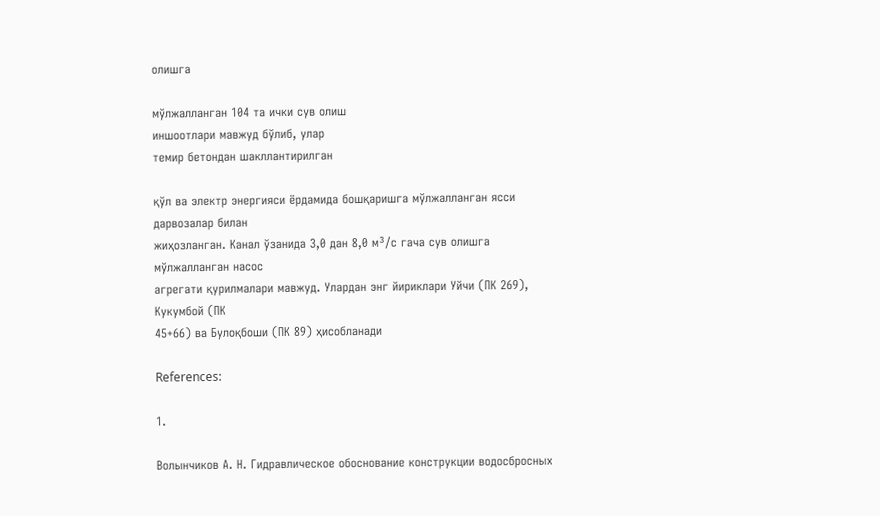олишга

мўлжалланган 104 та ички сув олиш
иншоотлари мавжуд бўлиб, улар
темир бетондан шакллантирилган

қўл ва электр энергияси ёрдамида бошқаришга мўлжалланган ясси дарвозалар билан
жиҳозланган. Канал ўзанида 3,0 дан 8,0 м³/с гача сув олишга мўлжалланган насос
агрегати қурилмалари мавжуд. Улардан энг йириклари Уйчи (ПК 269), Кукумбой (ПК
45+66) ва Булоқбоши (ПК 89) ҳисобланади

References:

1.

Волынчиков А. Н. Гидравлическое обоснование конструкции водосбросных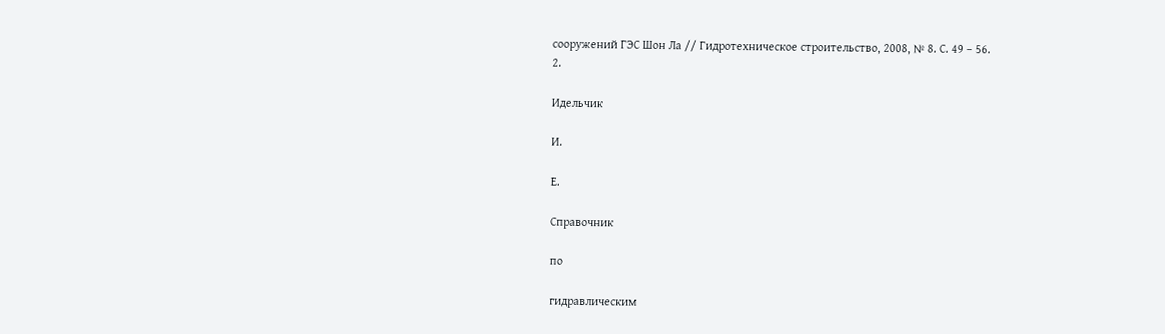сооружений ГЭС Шон Ла // Гидротехническое строительство, 2008, № 8. С. 49 – 56.
2.

Идельчик

И.

Е.

Справочник

по

гидравлическим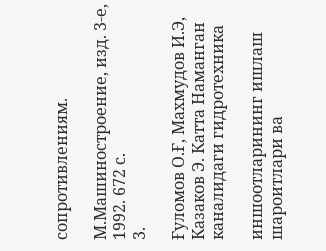сопротивлениям.

М.Машиностроение, изд. 3-е, 1992. 672 с.
3.

Ғуломов О.Ғ, Махмудов И.Э, Казаков Э. Катта Наманган каналидаги гидротехника

иншоотларининг ишлаш шароитлари ва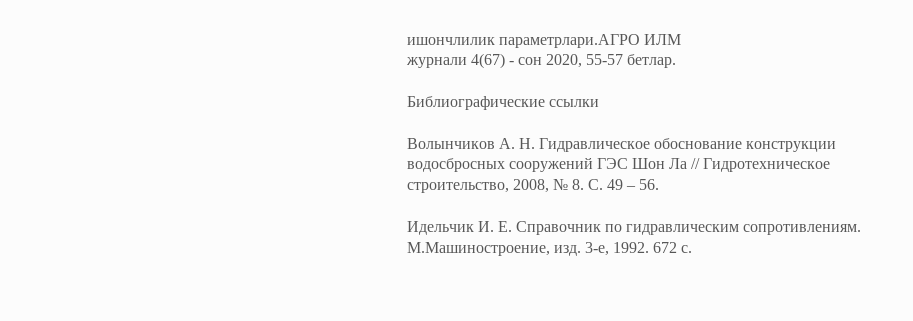ишончлилик параметрлари.АГРО ИЛМ
журнали 4(67) - сон 2020, 55-57 бетлар.

Библиографические ссылки

Волынчиков А. Н. Гидравлическое обоснование конструкции водосбросных сооружений ГЭС Шон Ла // Гидротехническое строительство, 2008, № 8. С. 49 – 56.

Идельчик И. Е. Справочник по гидравлическим сопротивлениям. М.Машиностроение, изд. 3-е, 1992. 672 с.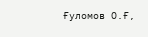Ғуломов О.Ғ,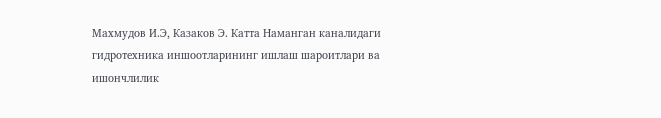Махмудов И.Э, Казаков Э. Катта Наманган каналидаги гидротехника иншоотларининг ишлаш шароитлари ва ишончлилик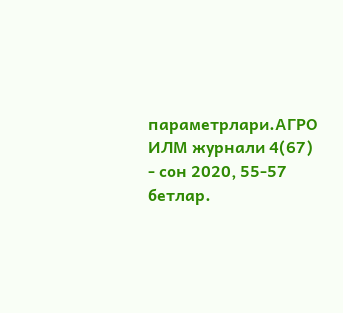параметрлари.АГРО ИЛМ журнали 4(67) - сон 2020, 55-57 бетлар.